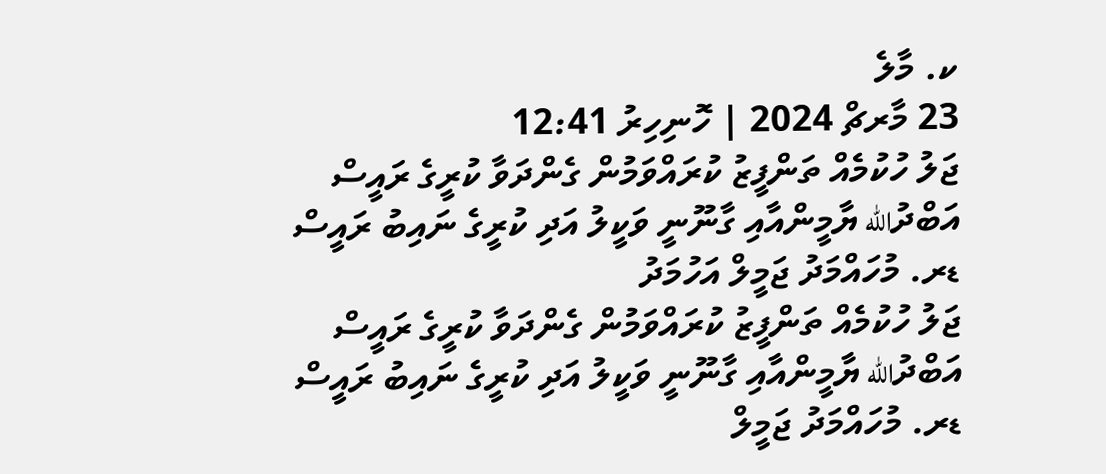ކ. މާލެ
23 މާރޗް 2024 | ހޮނިހިރު 12:41
ޖަލު ހުކުމެއް ތަންފީޒު ކުރައްވަމުން ގެންދަވާ ކުރީގެ ރައީސް އަބްދުالله ޔާމީންއާއި ގާނޫނީ ވަކީލު އަދި ކުރީގެ ނައިބު ރައީސް ޑރ. މުހައްމަދު ޖަމީލް އަހުމަދު
ޖަލު ހުކުމެއް ތަންފީޒު ކުރައްވަމުން ގެންދަވާ ކުރީގެ ރައީސް އަބްދުالله ޔާމީންއާއި ގާނޫނީ ވަކީލު އަދި ކުރީގެ ނައިބު ރައީސް ޑރ. މުހައްމަދު ޖަމީލް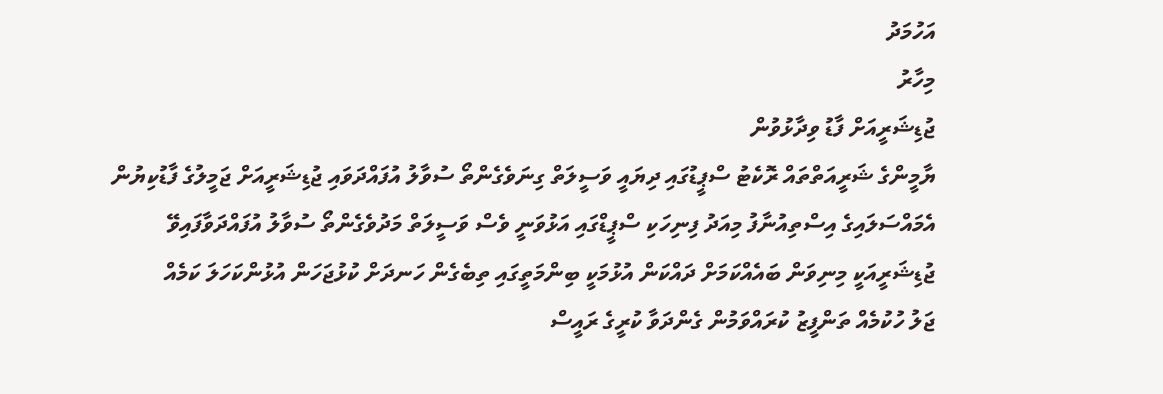އަހުމަދު
މިހާރު
ޖުޑިޝަރީއަށް ފާޑު ވިދާޅުވުން
ޔާމީންގެ ޝަރީއަތްތައް ރޮކެޓު ސްޕީޑުގައި ދިޔައީ ވަސީލަތް ގިނަވެގެންތޯ ސުވާލު އުފައްދަވައި ޖުޑިޝަރީއަށް ޖަމީލުގެ ފާޑުކިޔުން
އެމައްސަލައިގެ އިސްތިއުނާފު މިއަދު ފިނިހަކި ސްޕީޑްގައި އަޅުވަނީ ވެސް ވަސީލަތް މަދުވެގެންތޯ ސުވާލު އުފައްދަވާފައިވޭ
ޖުޑިޝަރީއަކީ މިނިވަން ބައެއްކަމަށް ދައްކަން އުޅުމަކީ ބިންމަތީގައި ތިބެގެން ހަނދަށް ކުޅުޖަހަން އުޅުންކަހަލަ ކަމެއް
ޖަލު ހުކުމެއް ތަންފީޒު ކުރައްވަމުން ގެންދަވާ ކުރީގެ ރައީސް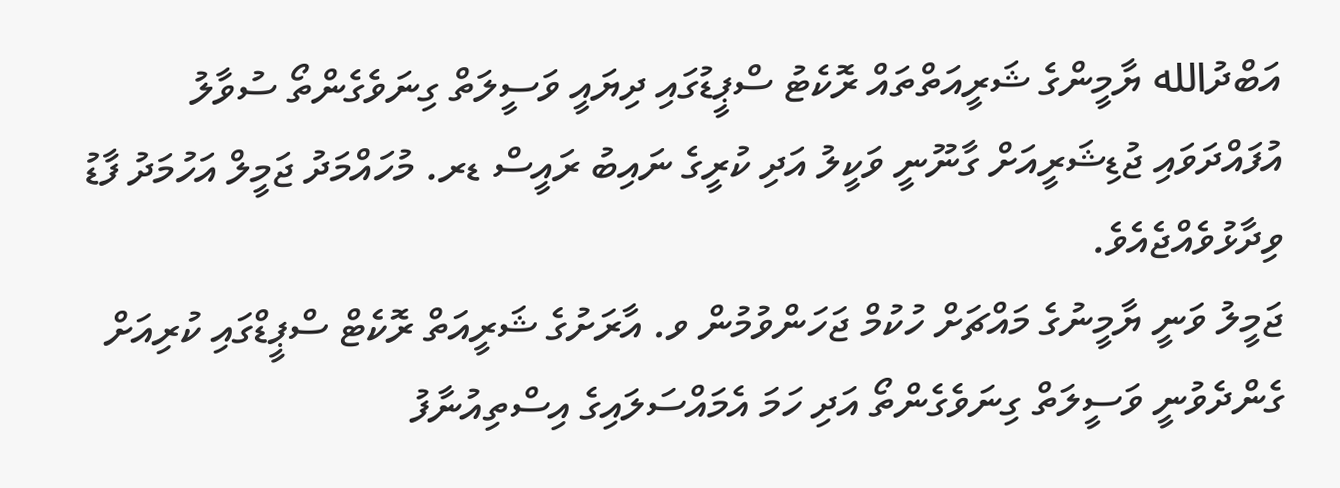އަބްދުالله ޔާމީންގެ ޝަރީއަތްތައް ރޮކެޓު ސްޕީޑުގައި ދިޔައީ ވަސީލަތް ގިނަވެގެންތޯ ސުވާލު އުފައްދަވައި ޖުޑިޝަރީއަށް ގާނޫނީ ވަކީލު އަދި ކުރީގެ ނައިބު ރައީސް ޑރ. މުހައްމަދު ޖަމީލް އަހުމަދު ފާޑު ވިދާޅުވެއްޖެއެވެ.
ޖަމީލު ވަނީ ޔާމީނުގެ މައްޗަށް ހުކުމް ޖަހަންވުމުން ވ. އާރަށުގެ ޝަރީއަތް ރޮކެޓް ސްޕީޑްގައި ކުރިއަށް ގެންދެވުނީ ވަސީލަތް ގިނަވެގެންތޯ އަދި ހަމަ އެމައްސަލައިގެ އިސްތިއުނާފު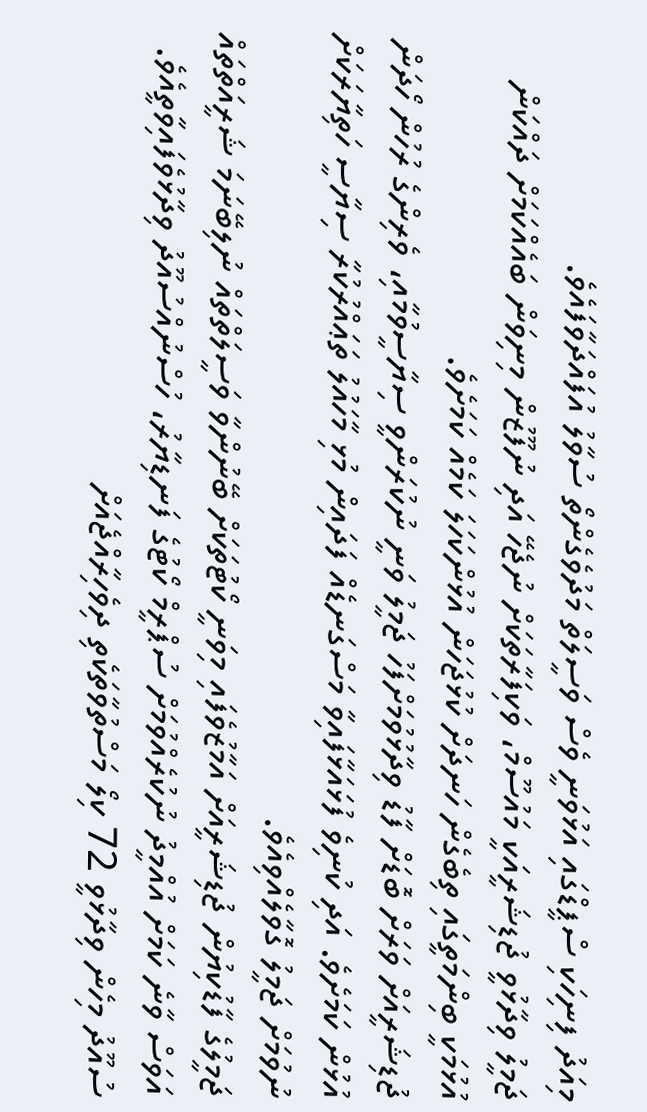މިއަދު ފިނިހަކި ސްޕީޑްގައި އަޅުވަނީ ވެސް ވަސީލަތް މަދުވެގެންތޯ ސުވާލު އުފައްދަވާފައެވެ.
ޖަމީލު ވިދާޅުވީ ޖުޑިޝަރީއަކީ މައުސޫމް، ވަކިފަރާތަކަށް ނުޖެހޭ އަދި ނުފޫޒުން މިނިވަން ބައެއްކަމަށް ދައްކަން އުޅުމަކީ ބިންމަތީގައި ތިބެގެން ހަނދަށް ކުޅުޖަހަން އުޅުންކަހަލަ ކަމެއް ކަމަށެވެ.
ޖުޑިޝަރީއަށް ވަރަށް ބޮޑަށް ފާޑު ވިދާޅުވުމަށްފަހު ޖަމީލު ވަނީ ނުކުރަންވީ ސިޔާސީވުމާއި، ވެރިންގެ ރުހުން ހޯދަން އުޅުން ކަމަށެވެ. އަދި ކުނިވެ ފުޅައަޅާފައިވާ މަސްގަނޑެއް ފަދައިން މުޅި މާހައުލު ތަޢައްރުކުރާ ސިޔާސީ ހަތިޔާރަކަށް ނުވުމަށް ޖަމީލު ގޮވާލެއްވިއެވެ.
ޖަމީލުގެ ފާޑުކިޔުން ޖުޑިޝަރީއަށް އަމާޒުވެފައި މިވަނީ ކޯޓުތަކަށް ބޭނުންވާ ވަސީލަތްތައް ނުލިބޭނަމަ ޝަރީއަތްތައް އަވަސް ވާނެ ކަމަށް އުއްމީދު ނުކުރެއްވުމަށް ސުޕްރީމް ކޯޓުގެ ފަނޑިޔާރު، ހުސްނުއްސުއޫދު ވިދާޅުވެފައިވާތީއެވެ.
ސުއޫދު މިހެން ވިދާޅުވީ 72 ކިލޯ މަސްތުވާތަކެތި ދިވެހިރާއްޖެއަށް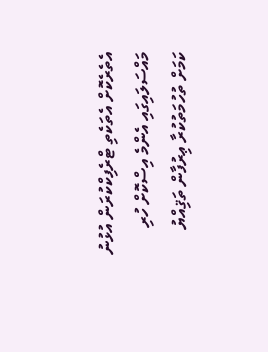އެތެރެކޮށް އެތަކެތި ޓްރެފިކްކުރަން އުޅުނު މައްސަލައިގައި އެންމެ އިސްކޮށް ހުރި ކަމަށް ތުހުމަތުކުރާ ޢިރުފާން ތަޤިއްޔު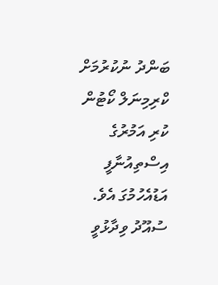ބަންދު ނުކުރުމަށް ކްރިމިނަލް ކޯޓުން ކުރި އަމުރުގެ އިސްތިއުނާފީ އަޑުއެހުމުގަ އެވެ. ސުއޫދު ވިދާޅުވީ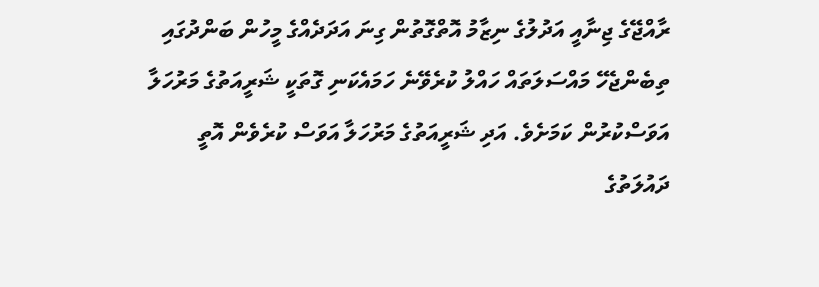ރާއްޖޭގެ ޖިނާއީ އަދުލުގެ ނިޒާމު އޮތްގޮތުން ގިނަ އަދަދެއްގެ މީހުން ބަންދުގައި ތިބެންޖެހޭ މައްސަލަތައް ހައްލު ކުރެވޭނެ ހަމައެކަނި ގޮތަކީ ޝަރީއަތުގެ މަރުހަލާ އަވަސްކުރުން ކަމަށެވެ. އަދި ޝަރީއަތުގެ މަރުހަލާ އަވަސް ކުރެވެން އޮތީ ދައުލަތުގެ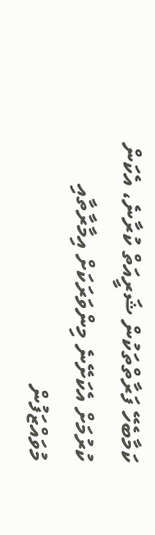ކަމާބެހޭ ފަރާތްތަކުން ޝަރީއަތް ކުރާނެ، އެކަން ކުރުމަށް އެކަށޭނެ މިންވަރަކަށް އިމާރާތާއި މުވައްޒަފުން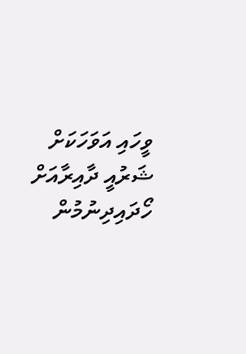ވީހައި އަވަހަކަށް ޝަރުއީ ދާއިރާއަށް ހޯދައިދިނުމުން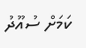ކަމަށް ސުއޫދު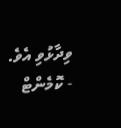ވިދާޅުވި އެވެ.
- ކޮމެންޓް